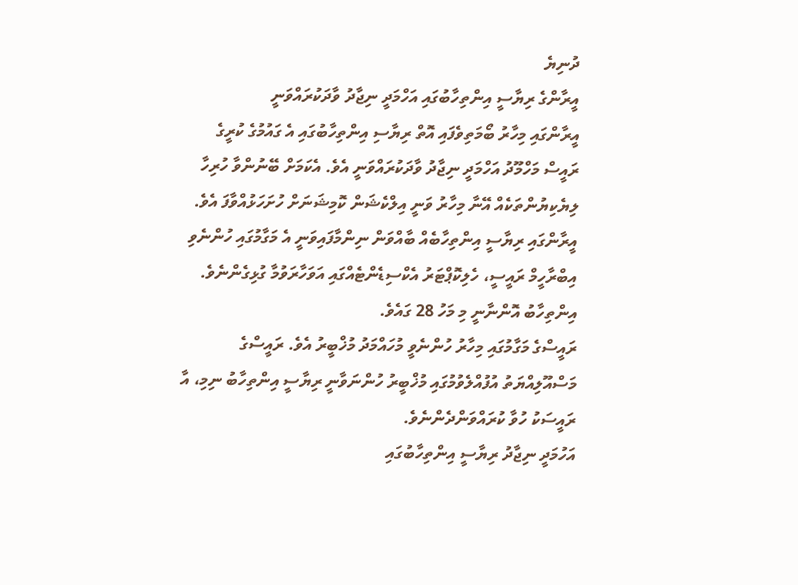ދުނިޔެ
އީރާންގެ ރިޔާސީ އިންތިހާބުގައި އަހްމަދީ ނިޖާދު ވާދަކުރައްވަނީ
އީރާންގައި މިހާރު ބޯމަތިވެފައި އޮތް ރިޔާސި އިންތިހާބުގައި އެ ގައުމުގެ ކުރީގެ ރައީސް މަހްމޫދު އަހްމަދީ ނިޖާދު ވާދަކުރައްވަނީ އެވެ. އެކަމަށް ބޭނުންވާ ހުރިހާ ލިޔެކިޔުންތަކެއް އޭނާ މިހާރު ވަނީ އިލްކެޝަން ކޮމިޝަނަށް ހުށަހަޅުއްވާފަ އެވެ.
އީރާންގައި ރިޔާސީ އިންތިހާބެއް ބާއްވަން ނިންމާފައިވަނީ އެ މަގާމުގައި ހުންނެވި އިބްރާހީމް ރައީސީ، ހެލިކޮޕްޓަރު އެކްސިޑެންޓެއްގައި އަވަހާރަވުމާ ގުޅިގެންނެވެ. އިންތިހާބު އޮންނާނީ މި މަހު 28 ގައެވެ.
ރައީސްގެ މަގާމުގައި މިހާރު ހުންނެވީ މުހައްމަދު މުޚްބީރު އެވެ. ރައީސްގެ މަސްއޫލިއްޔަތު އުފުއްލެވުމުގައި މުޚްބީރު ހުންނަވާނީ ރިޔާސީ އިންތިހާބު ނިމި، އާ ރައީސަކު ހުވާ ކުރައްވަންދެންނެވެ.
އަހުމަދީ ނިޖާދު ރިޔާސީ އިންތިހާބުގައި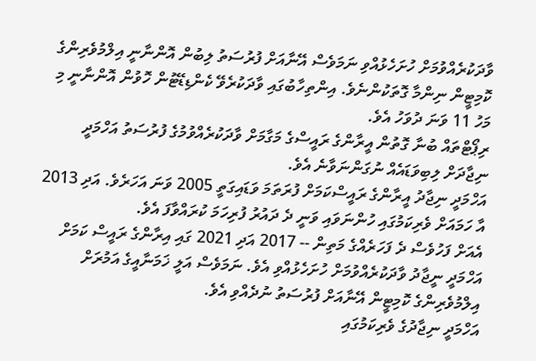ވާދަކުރެއްވުމަށް ހުށަހެޅުއްވި ނަމަވެސް އޭނާއަށް ފުރުސަތު ލިބުން އޮންނާނީ އިލްމުވެރިންގެ ކޮމިޓީން ނިންމާ ގޮތަކުންނެވެ. އިންތިހާބުގައި ވާދަކުރެވޭ ކެންޑިޑޭޓުން ހޮވުން އޮންނާނީ މި މަހު 11 ވަނަ ދުވަހު އެވެ.
ރިޕޯޓްތައް ބުނާ ގޮތުން އީރާންގެ ރައީސްގެ މަގާމަށް ވާދަކުރެއްވުމުގެ ފުރުސަތު އަހްމަދީ ނިޖާދަށް ލިބިވަޑައެއް ނުގަންނަވާނެ އެވެ.
އަހްމަދީ ނިޖާދު އީރާންގެ ރައީސްކަމަށް ފުރަތަމަ ވަޑައިގަތީ 2005 ވަނަ އަހަރެވެ. އަދި 2013 އާ ހަމައަށް ވެރިކަމުގައި ހުންނަވައި ވަނީ ދެ ދައުރު ފުރިހަމަ ކުރައްވާފަ އެވެ.
އެއަށް ފަހުވެސް ދެ ފަހަރެއްގެ މަތިން -- 2017 އަދި 2021 ގައި އިރާންގެ ރައީސް ކަމަށް އަހްމަދީ ނީޖާދު ވާދަކުރެއްވުމަށް ހުށަހެޅުއްވި އެވެ. ނަމަވެސް އަލީ ޚަމަނާއީގެ އަމުރަށް އިލްމުވެރިންގެ ކޮމިޓީން އޭނާއަށް ފުރުސަތު ނުދެއްވި އެވެ.
އަހްމަދީ ނިޖާދުގެ ވެރިކަމުގައި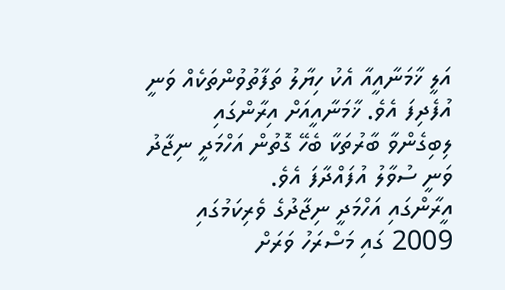އަލީ ޚާމަނާއީއާ އެކު ހިޔާލު ތަފާތުވުންތަކެއް ވަނީ އުފެދިފަ އެވެ. ޚާމަނާއީއަށް އިރާންގައި ލިބިގެންވާ ބާރުތަކާ ބެހޭ ގޮތުން އަހްމަދީ ނިޖާދު ވަނީ ސުވާލު އުފައްދާފަ އެވެ.
އީރާންގައި އަހްމަދީ ނިޖާދުގެ ވެރިކަމުގައި 2009 ގައި މަސްރަހު ވަރަށް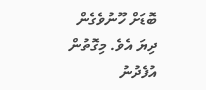ބޮޑަށް ހޫނުވެގެން ދިޔަ އެވެ. މިގޮތުން އުފެދުނު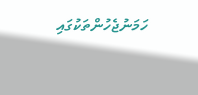ހަމަނުޖެހުންތަކުގައި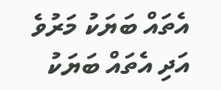އެތައް ބަޔަކު މަރުވެ އަދި އެތައް ބަޔަކު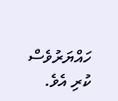ހައްޔަރުވެސް ކުރި އެވެ.